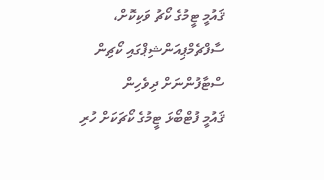ޤައުމީ ޓީމުގެ ކޯޗު ވަކިކޮށް، ސާފްޗެމްޕިއަންޝިޕްގައި ކޯޗިން ސްޓާފުންނަށް ދިވެހިން
ޤައުމީ ފުޓްބޯޅަ ޓީމުގެ ކޯޗަކަށް ހުރި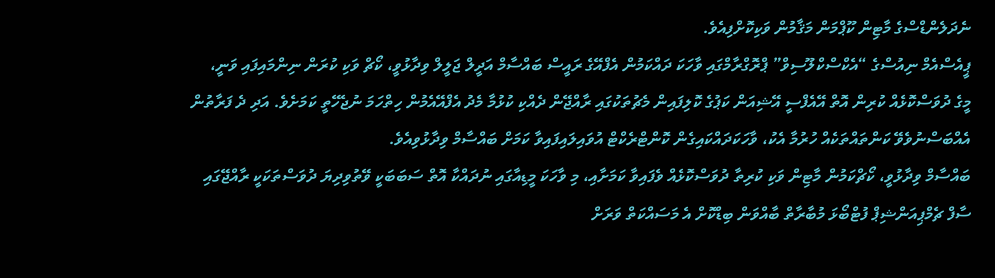ނެދަލެންޑްސްގެ މާޓިން ކޫޕްމަން މަޤާމުން ވަކިކޮށްފިއެވެ.
ޕީއެސްއެމް ނިއުސްގެ “އެކްސްކްލޫސިވް” ޕްރޮގްރާމްގައި ވާހަކަ ދައްކަމުން އެފްއޭގެ ރައީސް ބައްސާމް އަދީލް ޖަލީލް ވިދާޅުވީ، ކޯޗް ވަކި ކުރަން ނިންމައިފައި ވަނީ، މީގެ ދުވަސްކޮޅެއް ކުރިން އޮތް އޭއެފްސީ އޭޝިއަން ކަޕުގެ ކޮލިފައިން މެޗުތަކުގައި ރާއްޖޭން ދެއްކި ކުޅުމާ މެދު އެފްއޭއެމުން ހިތްހަމަ ނުޖެހޭތީ ކަމަށެވެ. އަދި ދެ ފަރާތުން އެއްބަސްނުވެވޭ ކަންތައްތަކެއް ހުރުމާ އެކު، ވާހަކަދައްކައިގެން ކޮންޓްރެކްޓް އުވައިލައިފައިވާ ކަމަށް ބައްސާމް ވިދާޅުވިއެވެ.
ބައްސާމް ވިދާޅުވީ، ކޯޗްކަމުން މާޓިން ވަކި ކުރިތާ ދުވަސްކޮޅެއް ވެފައިވާ ކަމަށާއި، މި ވާހަކަ މީޑިއާގައި ނުދައްކާ އޮތް ސަބަބަކީ ވޭތުވިދިޔަ ދުވަސްތަކަކީ ރާއްޖޭގައި ސާފް ޗެމްޕިއަންޝިޕް ފުޓްބޯޅަ މުބާރާތް ބާއްވަން ބިޑްކޮށް އެ މަސައްކަތް ވަރަށް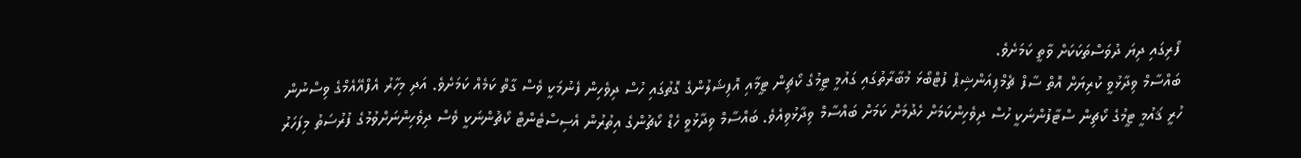ފޯރިގައި ދިޔަ ދުވަސްތަކަކަށް ވާތީ ކަމަށެވެ.
ބައްސާމް ވިދާޅުވީ ކުރިޔަށް އޮތް ސާފް ޗެމްޕިއަންޝިޕް ފުޓްބޯޅަ މުބާރާތުގައި ގައުމީ ޓީމުގެ ކޯޗިން ޓީމާއި އޮފިޝަލުންގެ ގޮތުގައި ހުސް ދިވެހިން ފެނުމަކީ ވެސް ގާތް ކަމެއް ކަމަށެވެ. އަދި މިހާރު އެފްއޭއެމްގެ ވިސްނުން ހުރީ ޤައުމީ ޓީމުގެ ކޯޗިން ސްޓާފުންނަކީ ހުސް ދިވެހިންކަމަށް ހެދުމަށް ކަމަށް ބައްސާމް ވިދާޅުވިއެވެ. ބައްސާމް ވިދާޅުވީ ހެޑް ކޯޗުންގެ އިތުރުން އެސިސްޓެންޓް ކޯޗުންނަކީ ވެސް ދިވެހިންނަށްވުމުގެ ފުރުސަތު މިފަހަރު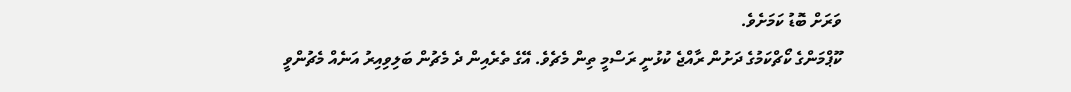ވަރަށް ބޮޑު ކަމަށެވެ.
ކޫޕްމަންގެ ކޯޗްކަމުގެ ދަށުން ރާއްޖެ ކުޅުނީ ރަސްމީ ތިން މެޗެވެ. އޭގެ ތެރެއިން ދެ މެޗުން ބަލިވިއިރު އަނެއް މެޗުންވީ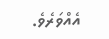އެއްވަރެވެ.